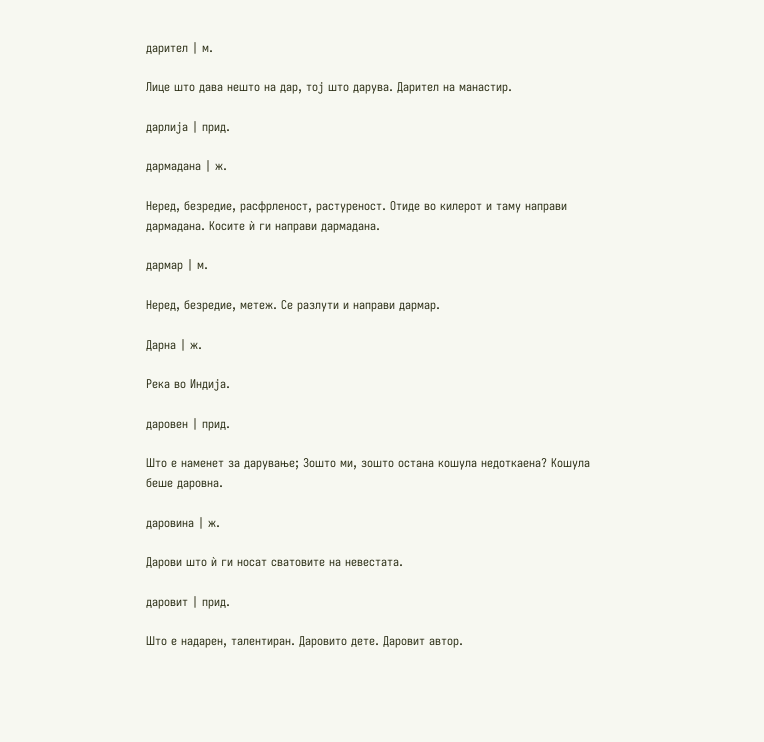дарител | м.

Лице што дава нешто на дар, тој што дарува. Дарител на манастир.

дарлија | прид.

дармадана | ж.

Неред, безредие, расфрленост, растуреност. Отиде во килерот и таму направи дармадана. Косите ѝ ги направи дармадана.

дармар | м.

Неред, безредие, метеж. Се разлути и направи дармар.

Дарна | ж.

Река во Индија.

даровен | прид.

Што е наменет за дарување; Зошто ми, зошто остана кошула недоткаена? Кошула беше даровна.

даровина | ж.

Дарови што ѝ ги носат сватовите на невестата.

даровит | прид.

Што е надарен, талентиран. Даровито дете. Даровит автор.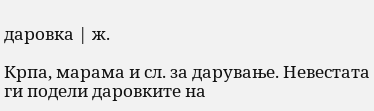даровка | ж.

Крпа, марама и сл. за дарување. Невестата ги подели даровките на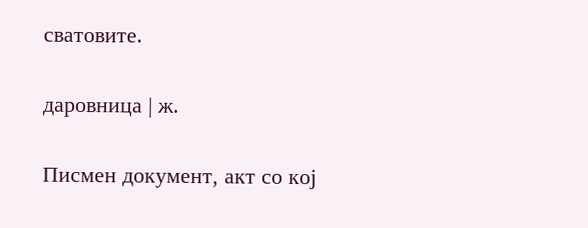сватовите.

даровница | ж.

Писмен документ, акт со кој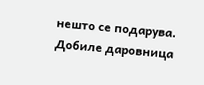нешто се подарува. Добиле даровница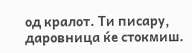од кралот. Ти писару, даровница ќе стокмиш.